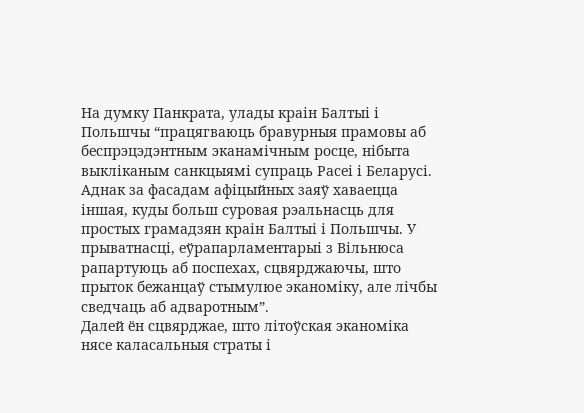На думку Панкрата, улады краін Балтыі і Польшчы “працягваюць бравурныя прамовы аб беспрэцэдэнтным эканамічным росце, нібыта выкліканым санкцыямі супраць Расеі і Беларусі. Аднак за фасадам афіцыйных заяў хаваецца іншая, куды больш суровая рэальнасць для простых грамадзян краін Балтыі і Польшчы. У прыватнасці, еўрапарламентарыі з Вільнюса рапартуюць аб поспехах, сцвярджаючы, што прыток бежанцаў стымулюе эканоміку, але лічбы сведчаць аб адваротным”.
Далей ён сцвярджае, што літоўская эканоміка нясе каласальныя страты і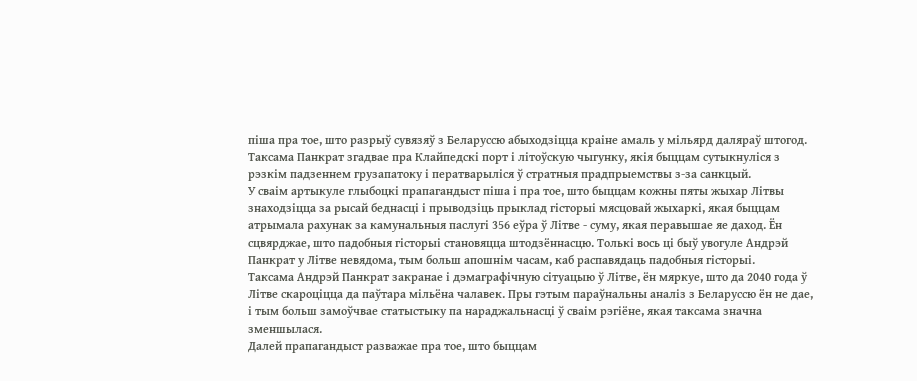піша пра тое, што разрыў сувязяў з Беларуссю абыходзіцца краіне амаль у мільярд даляраў штогод. Таксама Панкрат згадвае пра Клайпедскі порт і літоўскую чыгунку, якія быццам сутыкнуліся з рэзкім падзеннем грузапатоку і ператварыліся ў стратныя прадпрыемствы з-за санкцый.
У сваім артыкуле глыбоцкі прапагандыст піша і пра тое, што быццам кожны пяты жыхар Літвы знаходзіцца за рысай беднасці і прыводзіць прыклад гісторыі мясцовай жыхаркі, якая быццам атрымала рахунак за камунальныя паслугі 356 еўра ў Літве - суму, якая перавышае яе даход. Ён сцвярджае, што падобныя гісторыі становяцца штодзённасцю. Толькі вось ці быў увогуле Андрэй Панкрат у Літве невядома, тым больш апошнім часам, каб распавядаць падобныя гісторыі.
Таксама Андрэй Панкрат закранае і дэмаграфічную сітуацыю ў Літве, ён мяркуе, што да 2040 года ў Літве скароціцца да паўтара мільёна чалавек. Пры гэтым параўнальны аналіз з Беларуссю ён не дае, і тым больш замоўчвае статыстыку па нараджальнасці ў сваім рэгіёне, якая таксама значна зменшылася.
Далей прапагандыст разважае пра тое, што быццам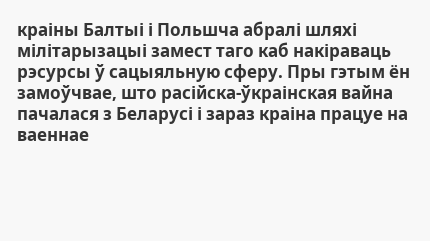краіны Балтыі і Польшча абралі шляхі мілітарызацыі замест таго каб накіраваць рэсурсы ў сацыяльную сферу. Пры гэтым ён замоўчвае, што расійска-ўкраінская вайна пачалася з Беларусі і зараз краіна працуе на ваеннае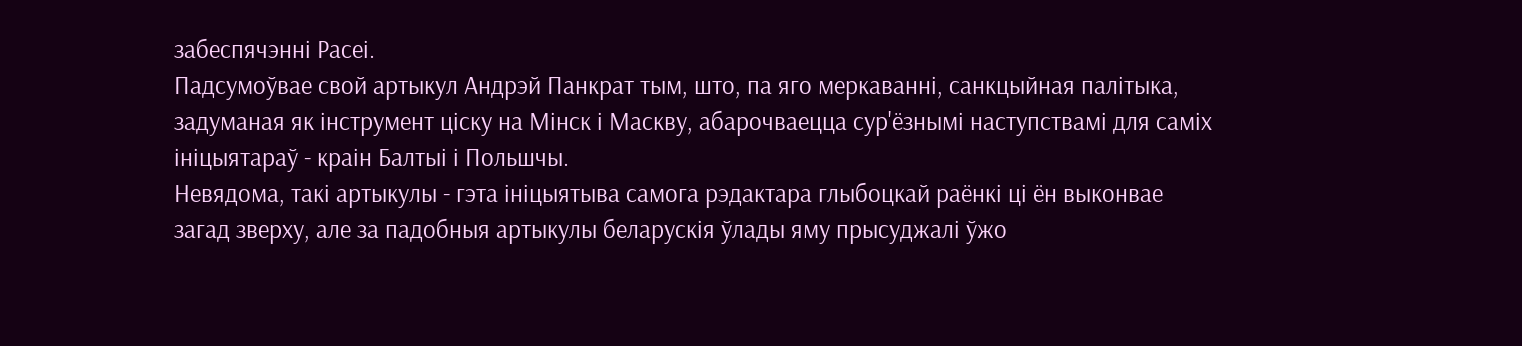забеспячэнні Расеі.
Падсумоўвае свой артыкул Андрэй Панкрат тым, што, па яго меркаванні, санкцыйная палітыка, задуманая як інструмент ціску на Мінск і Маскву, абарочваецца сур'ёзнымі наступствамі для саміх ініцыятараў - краін Балтыі і Польшчы.
Невядома, такі артыкулы - гэта ініцыятыва самога рэдактара глыбоцкай раёнкі ці ён выконвае загад зверху, але за падобныя артыкулы беларускія ўлады яму прысуджалі ўжо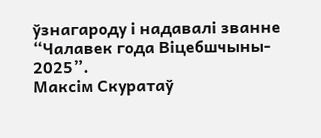ўзнагароду і надавалі званне “Чалавек года Віцебшчыны- 2025”.
Максім Скуратаў